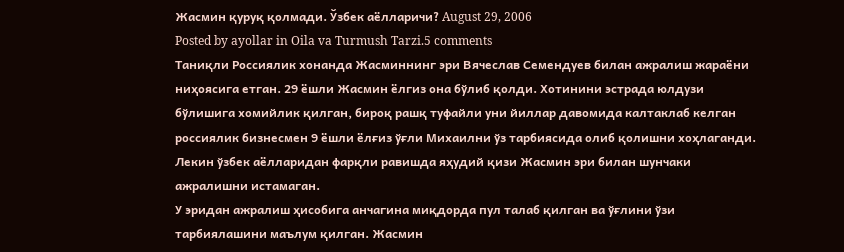Жасмин қуруқ қолмади. Ўзбек аёлларичи? August 29, 2006
Posted by ayollar in Oila va Turmush Tarzi.5 comments
Таниқли Россиялик хонанда Жасминнинг эри Вячеслав Семендуев билан ажралиш жараёни ниҳоясига етган. 29 ёшли Жасмин ёлгиз она бўлиб қолди. Хотинини эстрада юлдузи бўлишига хомийлик қилган, бироқ рашқ туфайли уни йиллар давомида калтаклаб келган россиялик бизнесмен 9 ёшли ёлғиз ўғли Михаилни ўз тарбиясида олиб қолишни хоҳлаганди. Лекин ўзбек аёлларидан фарқли равишда яҳудий қизи Жасмин эри билан шунчаки ажралишни истамаган.
У эридан ажралиш ҳисобига анчагина миқдорда пул талаб қилган ва ўғлини ўзи тарбиялашини маълум қилган. Жасмин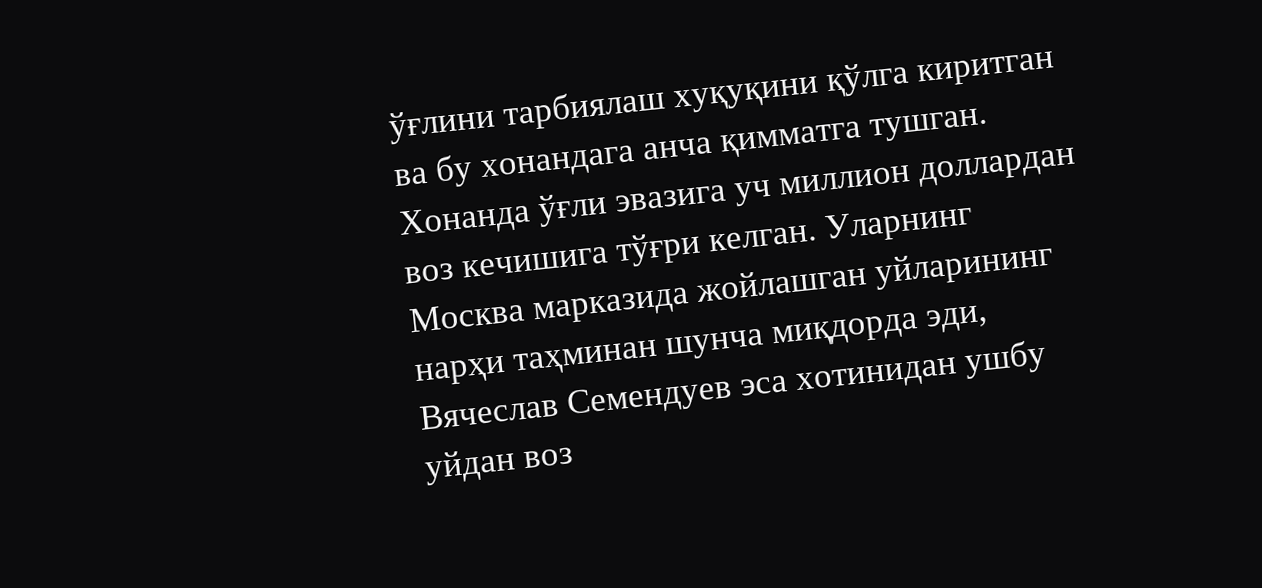ўғлини тарбиялаш хуқуқини қўлга киритган ва бу хонандага анча қимматга тушган. Хонанда ўғли эвазига уч миллион доллардан воз кечишига тўғри келган. Уларнинг Москва марказида жойлашган уйларининг нарҳи таҳминан шунча миқдорда эди, Вячеслав Семендуев эса хотинидан ушбу уйдан воз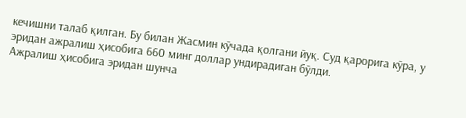кечишни талаб қилган. Бу билан Жасмин кўчада қолгани йуқ. Суд қарорига кўра, у эридан ажралиш ҳисобига 660 минг доллар ундирадиган бўлди.
Ажралиш ҳисобига эридан шунча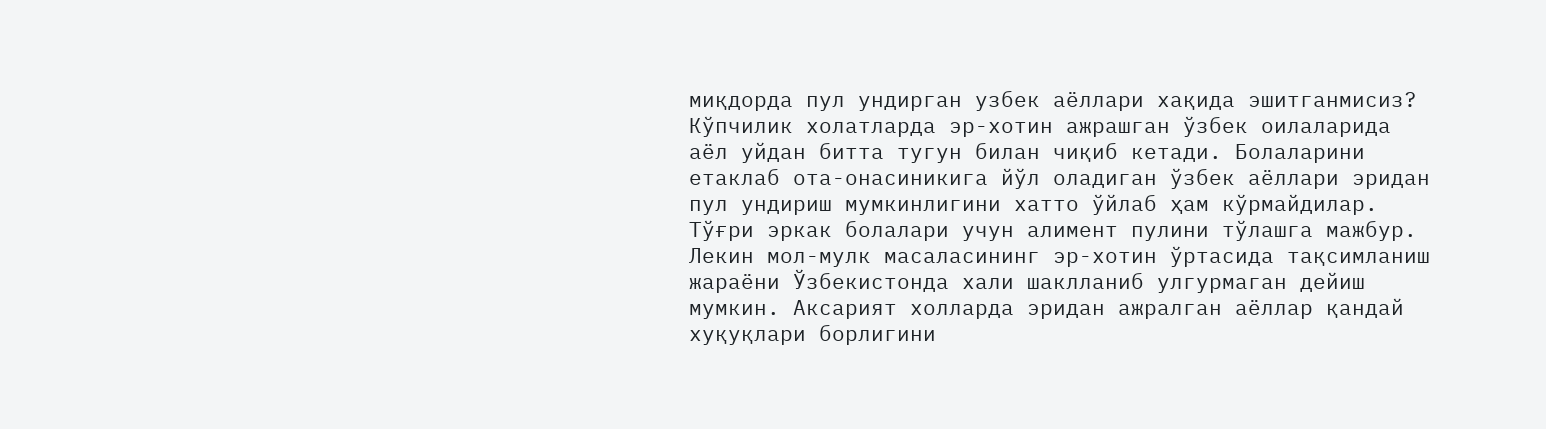миқдорда пул ундирган узбек аёллари хақида эшитганмисиз? Кўпчилик холатларда эр-хотин ажрашган ўзбек оилаларида аёл уйдан битта тугун билан чиқиб кетади. Болаларини етаклаб ота-онасиникига йўл оладиган ўзбек аёллари эридан пул ундириш мумкинлигини хатто ўйлаб ҳам кўрмайдилар. Тўғри эркак болалари учун алимент пулини тўлашга мажбур. Лекин мол-мулк масаласининг эр-хотин ўртасида тақсимланиш жараёни Ўзбекистонда хали шаклланиб улгурмаган дейиш мумкин. Аксарият холларда эридан ажралган аёллар қандай хуқуқлари борлигини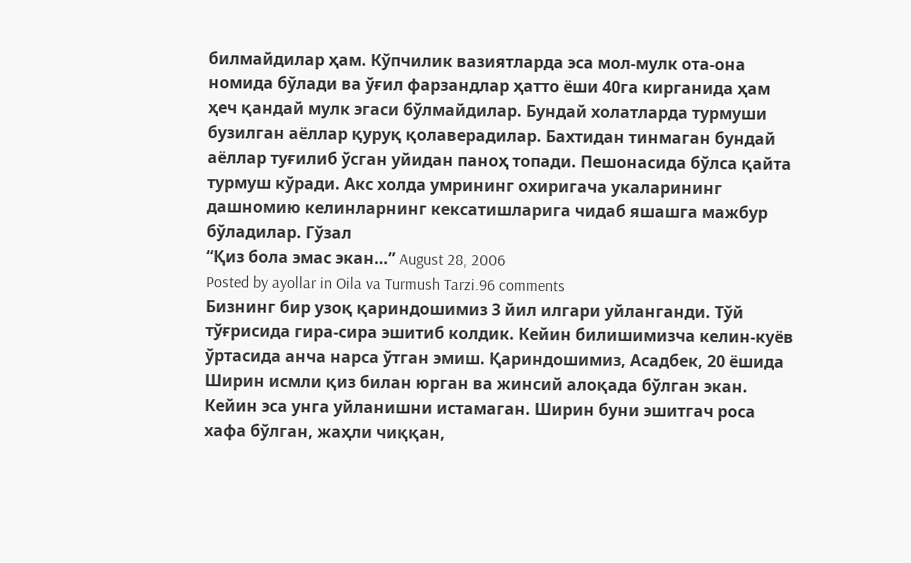билмайдилар ҳам. Кўпчилик вазиятларда эса мол-мулк ота-она номида бўлади ва ўғил фарзандлар ҳатто ёши 40га кирганида ҳам ҳеч қандай мулк эгаси бўлмайдилар. Бундай холатларда турмуши бузилган аёллар қуруқ қолаверадилар. Бахтидан тинмаган бундай аёллар туғилиб ўсган уйидан паноҳ топади. Пешонасида бўлса қайта турмуш кўради. Акс холда умрининг охиригача укаларининг дашномию келинларнинг кексатишларига чидаб яшашга мажбур бўладилар. Гўзал
“Қиз бола эмас экан…” August 28, 2006
Posted by ayollar in Oila va Turmush Tarzi.96 comments
Бизнинг бир узоқ қариндошимиз 3 йил илгари уйланганди. Тўй тўғрисида гира-сира эшитиб колдик. Кейин билишимизча келин-куёв ўртасида анча нарса ўтган эмиш. Қариндошимиз, Асадбек, 20 ёшида Ширин исмли қиз билан юрган ва жинсий алоқада бўлган экан. Кейин эса унга уйланишни истамаган. Ширин буни эшитгач роса хафа бўлган, жаҳли чиққан,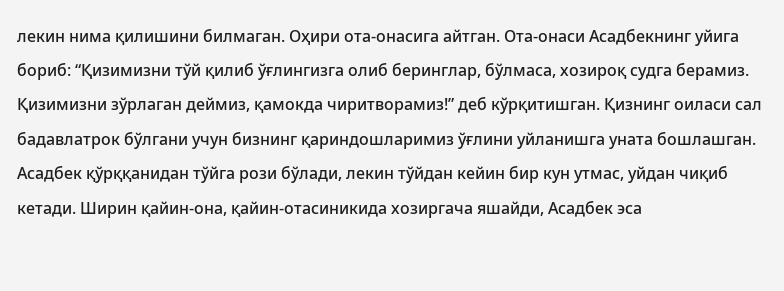лекин нима қилишини билмаган. Оҳири ота-онасига айтган. Ота-онаси Асадбекнинг уйига бориб: “Қизимизни тўй қилиб ўғлингизга олиб беринглар, бўлмаса, хозироқ судга берамиз. Қизимизни зўрлаган деймиз, қамокда чиритворамиз!” деб кўрқитишган. Қизнинг оиласи сал бадавлатрок бўлгани учун бизнинг қариндошларимиз ўғлини уйланишга уната бошлашган. Асадбек қўрққанидан тўйга рози бўлади, лекин тўйдан кейин бир кун утмас, уйдан чиқиб кетади. Ширин қайин-она, қайин-отасиникида хозиргача яшайди, Асадбек эса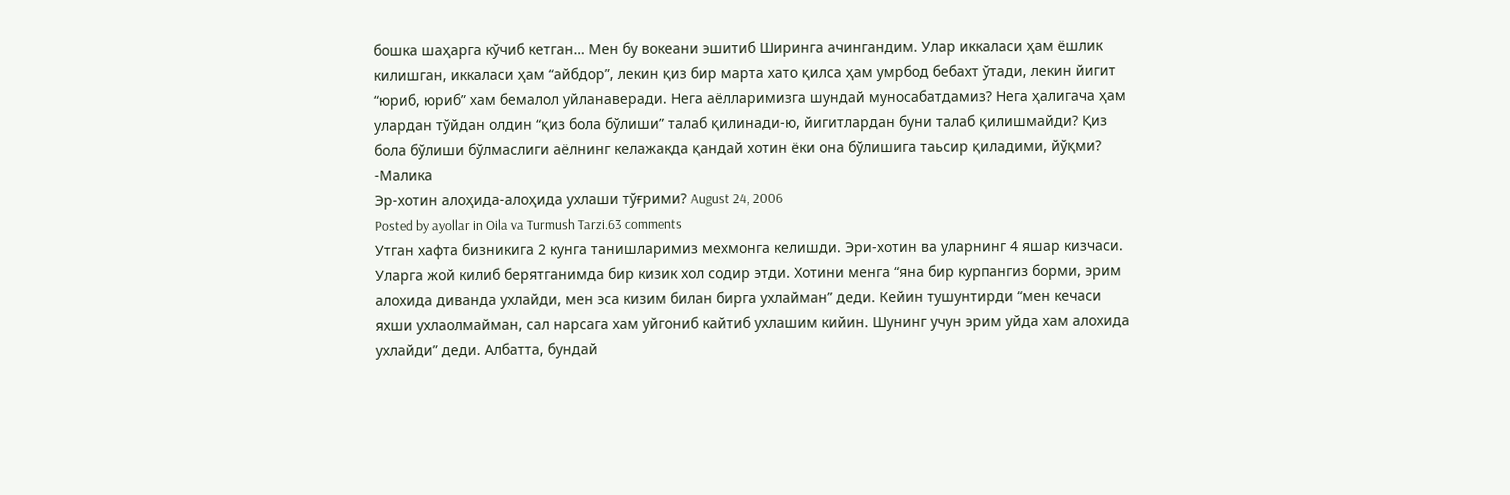бошка шаҳарга кўчиб кетган… Мен бу вокеани эшитиб Ширинга ачингандим. Улар иккаласи ҳам ёшлик килишган, иккаласи ҳам “айбдор”, лекин қиз бир марта хато қилса ҳам умрбод бебахт ўтади, лекин йигит “юриб, юриб” хам бемалол уйланаверади. Нега аёлларимизга шундай муносабатдамиз? Нега ҳалигача ҳам улардан тўйдан олдин “қиз бола бўлиши” талаб қилинади-ю, йигитлардан буни талаб қилишмайди? Қиз бола бўлиши бўлмаслиги аёлнинг келажакда қандай хотин ёки она бўлишига таьсир қиладими, йўқми? -Малика
Эр-хотин алоҳида-алоҳида ухлаши тўғрими? August 24, 2006
Posted by ayollar in Oila va Turmush Tarzi.63 comments
Утган хафта бизникига 2 кунга танишларимиз мехмонга келишди. Эри-хотин ва уларнинг 4 яшар кизчаси. Уларга жой килиб берятганимда бир кизик хол содир этди. Хотини менга “яна бир курпангиз борми, эрим алохида диванда ухлайди, мен эса кизим билан бирга ухлайман” деди. Кейин тушунтирди “мен кечаси яхши ухлаолмайман, сал нарсага хам уйгониб кайтиб ухлашим кийин. Шунинг учун эрим уйда хам алохида ухлайди” деди. Албатта, бундай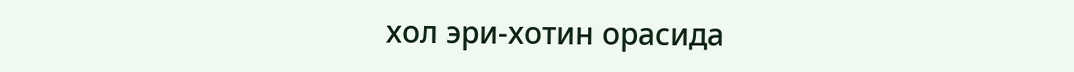хол эри-хотин орасида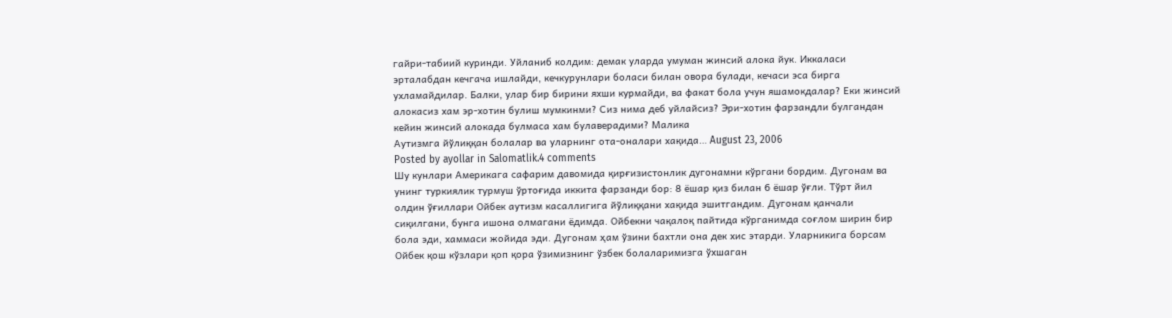гайри-табиий куринди. Уйланиб колдим: демак уларда умуман жинсий алока йук. Иккаласи эрталабдан кечгача ишлайди, кечкурунлари боласи билан овора булади, кечаси эса бирга ухламайдилар. Балки, улар бир бирини яхши курмайди, ва факат бола учун яшамокдалар? Еки жинсий алокасиз хам эр-хотин булиш мумкинми? Сиз нима деб уйлайсиз? Эри-хотин фарзандли булгандан кейин жинсий алокада булмаса хам булаверадими? Малика
Аутизмга йўлиққан болалар ва уларнинг ота-оналари хақида… August 23, 2006
Posted by ayollar in Salomatlik.4 comments
Шу кунлари Америкага сафарим давомида қирғизистонлик дугонамни кўргани бордим. Дугонам ва унинг туркиялик турмуш ўртоғида иккита фарзанди бор: 8 ёшар қиз билан 6 ёшар ўғли. Тўрт йил олдин ўғиллари Ойбек аутизм касаллигига йўлиққани хақида эшитгандим. Дугонам қанчали сиқилгани, бунга ишона олмагани ёдимда. Ойбекни чақалоқ пайтида кўрганимда соғлом ширин бир бола эди, хаммаси жойида эди. Дугонам ҳам ўзини бахтли она дек хис этарди. Уларникига борсам Ойбек қош кўзлари қоп қора ўзимизнинг ўзбек болаларимизга ўхшаган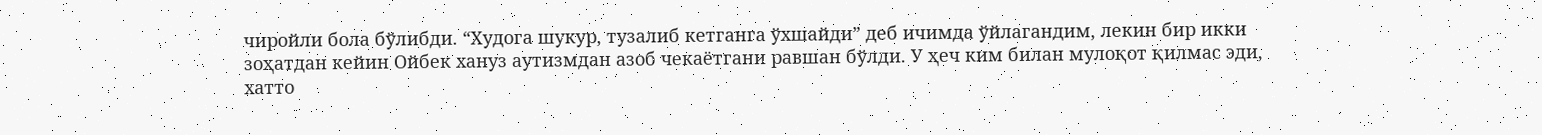чиройли бола бўлибди. “Худога шукур, тузалиб кетганга ўхшайди” деб ичимда ўйлагандим, лекин бир икки зоҳатдан кейин Ойбек хануз аутизмдан азоб чекаётгани равшан бўлди. У ҳеч ким билан мулоқот қилмас эди, хатто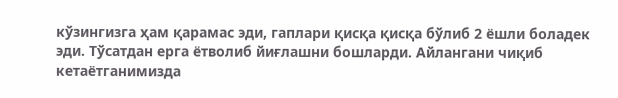кўзингизга ҳам қарамас эди, гаплари қисқа қисқа бўлиб 2 ёшли боладек эди. Тўсатдан ерга ётволиб йиғлашни бошларди. Айлангани чиқиб кетаётганимизда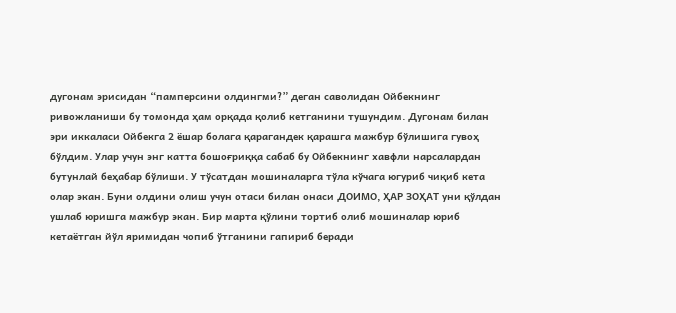дугонам эрисидан “памперсини олдингми?” деган саволидан Ойбекнинг ривожланиши бу томонда ҳам орқада қолиб кетганини тушундим. Дугонам билан эри иккаласи Ойбекга 2 ёшар болага қарагандек қарашга мажбур бўлишига гувоҳ бўлдим. Улар учун энг катта бошоғриққа сабаб бу Ойбекнинг хавфли нарсалардан бутунлай беҳабар бўлиши. У тўсатдан мошиналарга тўла кўчага югуриб чиқиб кета олар экан. Буни олдини олиш учун отаси билан онаси ДОИМО, ҲАР ЗОҲАТ уни қўлдан ушлаб юришга мажбур экан. Бир марта қўлини тортиб олиб мошиналар юриб кетаётган йўл яримидан чопиб ўтганини гапириб беради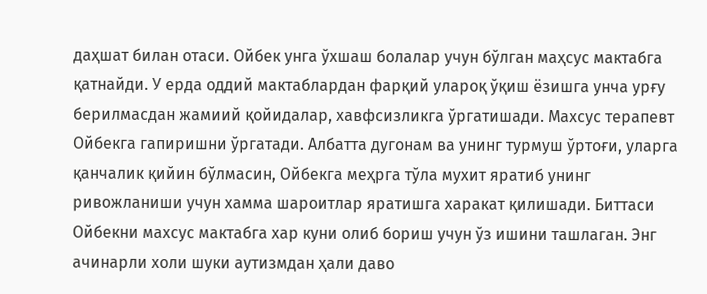даҳшат билан отаси. Ойбек унга ўхшаш болалар учун бўлган маҳсус мактабга қатнайди. У ерда оддий мактаблардан фарқий улароқ ўқиш ёзишга унча урғу берилмасдан жамиий қойидалар, хавфсизликга ўргатишади. Махсус терапевт Ойбекга гапиришни ўргатади. Албатта дугонам ва унинг турмуш ўртоғи, уларга қанчалик қийин бўлмасин, Ойбекга меҳрга тўла мухит яратиб унинг ривожланиши учун хамма шароитлар яратишга харакат қилишади. Биттаси Ойбекни махсус мактабга хар куни олиб бориш учун ўз ишини ташлаган. Энг ачинарли холи шуки аутизмдан ҳали даво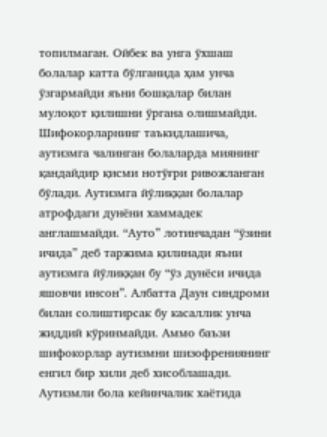топилмаган. Ойбек ва унга ўхшаш болалар катта бўлганида ҳам унча ўзгармайди яъни бошқалар билан мулоқот қилишни ўргана олишмайди. Шифокорларнинг таъкидлашича, аутизмга чалинган болаларда миянинг қандайдир қисми нотўғри ривожланган бўлади. Аутизмга йўлиққан болалар атрофдаги дунёни хаммадек англашмайди. “Ауто” лотинчадан “ўзини ичида” деб таржима қилинади яъни аутизмга йўлиққан бу “ўз дунёси ичида яшовчи инсон”. Албатта Даун синдроми билан солиштирсак бу касаллик унча жиддий кўринмайди. Аммо баъзи шифокорлар аутизмни шизофрениянинг енгил бир хили деб хисоблашади. Аутизмли бола кейинчалик хаётида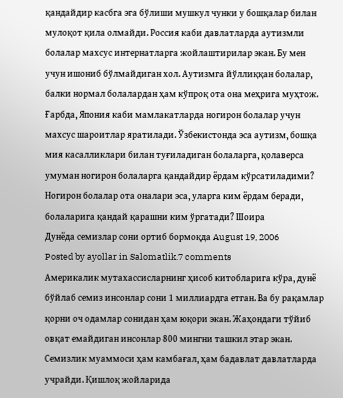қандайдир касбга эга бўлиши мушкул чунки у бошқалар билан мулоқот қила олмайди. Россия каби давлатларда аутизмли болалар махсус интернатларга жойлаштирилар экан. Бу мен учун ишониб бўлмайдиган хол. Аутизмга йўллиққан болалар, балки нормал болалардан ҳам кўпроқ ота она меҳрига муҳтож. Ғарбда, Япония каби мамлакатларда ногирон болалар учун махсус шароитлар яратилади. Ўзбекистонда эса аутизм, бошқа мия касалликлари билан туғиладиган болаларга, қолаверса умуман ногирон болаларга қандайдир ёрдам кўрсатиладими? Ногирон болалар ота оналари эса, уларга ким ёрдам беради, болаларига қандай қарашни ким ўргатади? Шоира
Дунёда семизлар сони ортиб бормоқда August 19, 2006
Posted by ayollar in Salomatlik.7 comments
Америкалик мутахассисларнинг ҳисоб китобларига кўра, дунё бўйлаб семиз инсонлар сони 1 миллиардга етган. Ва бу рақамлар қорни оч одамлар сонидан ҳам юқори экан. Жаҳондаги тўйиб овқат емайдиган инсонлар 800 мингни ташкил этар экан. Семизлик муаммоси ҳам камбағал, ҳам бадавлат давлатларда учрайди. Қишлоқ жойларида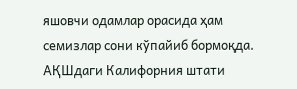яшовчи одамлар орасида ҳам семизлар сони кўпайиб бормоқда. АҚШдаги Калифорния штати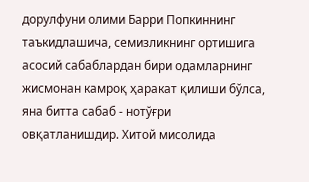дорулфуни олими Барри Попкиннинг таъкидлашича, семизликнинг ортишига асосий сабаблардан бири одамларнинг жисмонан камроқ ҳаракат қилиши бўлса, яна битта сабаб - нотўғри овқатланишдир. Хитой мисолида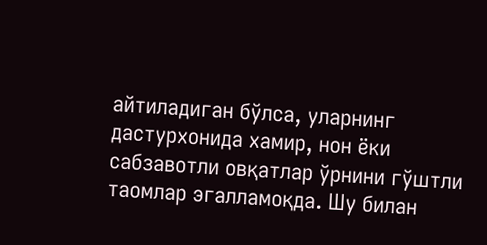айтиладиган бўлса, уларнинг дастурхонида хамир, нон ёки сабзавотли овқатлар ўрнини гўштли таомлар эгалламоқда. Шу билан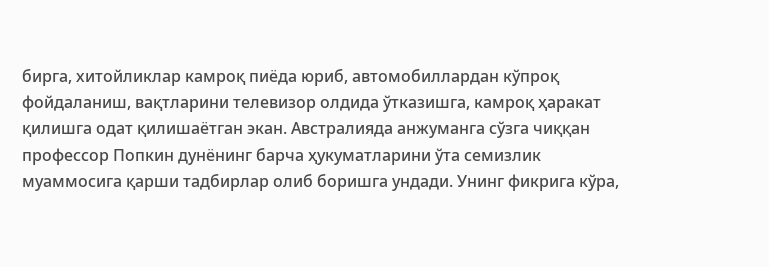бирга, хитойликлар камроқ пиёда юриб, автомобиллардан кўпроқ фойдаланиш, вақтларини телевизор олдида ўтказишга, камроқ ҳаракат қилишга одат қилишаётган экан. Австралияда анжуманга сўзга чиққан профессор Попкин дунёнинг барча ҳукуматларини ўта семизлик муаммосига қарши тадбирлар олиб боришга ундади. Унинг фикрига кўра,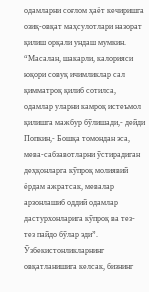одамларни соғлом ҳаёт кечиришга озиқ-овқат маҳсулотлари назорат қилиш орқали ундаш мумкин. “Масалан, шакарли, калорияси юқори совуқ ичимликлар сал қимматроқ қилиб сотилса, одамлар уларни камроқ истеъмол қилишга мажбур бўлишади,- дейди Попкин,- Бошқа томондан эса, мева-сабзавотларни ўстирадиган деҳқонларга кўпроқ молиявий ёрдам ажратсак, мевалар арзонлашиб оддий одамлар дастурхонларига кўпроқ ва тез-тез пайдо бўлар эди”.
Ўзбекистонликларнинг овқатланишига келсак, бизнинг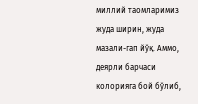миллий таомларимиз жуда ширин, жуда мазали-гап йўқ. Аммо, деярли барчаси колорияга бой бўлиб,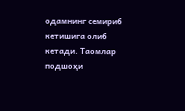одамнинг семириб кетишига олиб кетади. Таомлар подшоҳи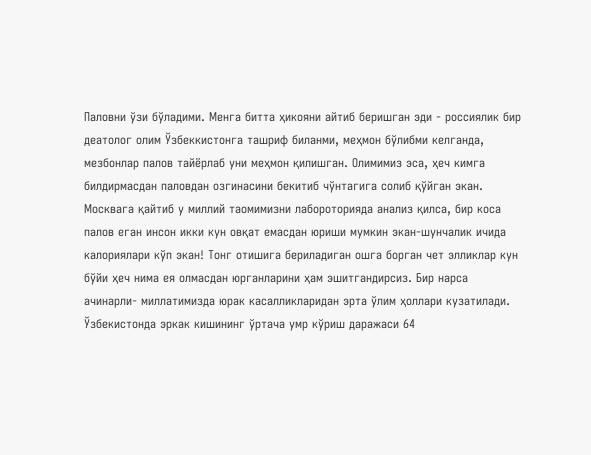Паловни ўзи бўладими. Менга битта ҳикояни айтиб беришган эди - россиялик бир деатолог олим Ўзбеккистонга ташриф биланми, меҳмон бўлибми келганда, мезбонлар палов тайёрлаб уни меҳмон қилишган. Олимимиз эса, ҳеч кимга билдирмасдан паловдан озгинасини бекитиб чўнтагига солиб қўйган экан. Москвага қайтиб у миллий таомимизни лабороторияда анализ қилса, бир коса палов еган инсон икки кун овқат емасдан юриши мумкин экан-шунчалик ичида калориялари кўп экан! Тонг отишига бериладиган ошга борган чет элликлар кун бўйи ҳеч нима ея олмасдан юрганларини ҳам эшитгандирсиз. Бир нарса ачинарли- миллатимизда юрак касалликларидан эрта ўлим ҳоллари кузатилади. Ўзбекистонда эркак кишининг ўртача умр кўриш даражаси 64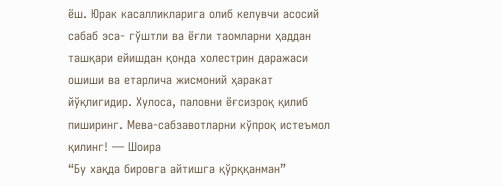ёш. Юрак касалликларига олиб келувчи асосий сабаб эса- гўштли ва ёғли таомларни ҳаддан ташқари ейишдан қонда холестрин даражаси ошиши ва етарлича жисмоний ҳаракат йўқлигидир. Хулоса, паловни ёғсизроқ қилиб пиширинг. Mева-сабзавотларни кўпроқ истеъмол қилинг! — Шоира
“Бу хақда бировга айтишга қўрққанман”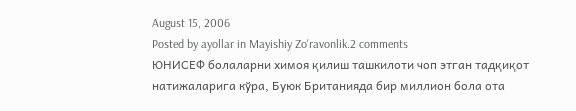August 15, 2006
Posted by ayollar in Mayishiy Zo'ravonlik.2 comments
ЮНИСЕФ болаларни химоя қилиш ташкилоти чоп этган тадқиқот натижаларига кўра, Буюк Британияда бир миллион бола ота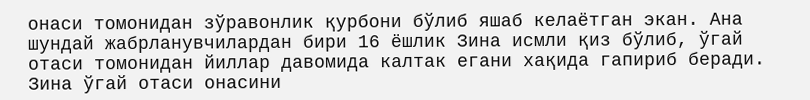онаси томонидан зўравонлик қурбони бўлиб яшаб келаётган экан. Ана шундай жабрланувчилардан бири 16 ёшлик Зина исмли қиз бўлиб, ўгай отаси томонидан йиллар давомида калтак егани хақида гапириб беради. Зина ўгай отаси онасини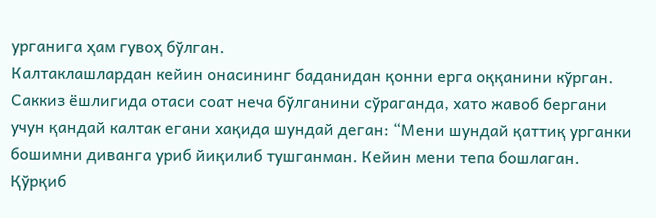урганига ҳам гувоҳ бўлган.
Калтаклашлардан кейин онасининг баданидан қонни ерга оққанини кўрган. Саккиз ёшлигида отаси соат неча бўлганини сўраганда, хато жавоб бергани учун қандай калтак егани хақида шундай деган: “Мени шундай қаттиқ урганки бошимни диванга уриб йиқилиб тушганман. Кейин мени тепа бошлаган. Қўрқиб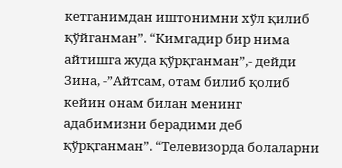кетганимдан иштонимни хўл қилиб қўйганман”. “Кимгадир бир нима айтишга жуда қўрқганман”,- дейди Зина, -”Айтсам, отам билиб қолиб кейин онам билан менинг адабимизни берадими деб қўрқганман”. “Телевизорда болаларни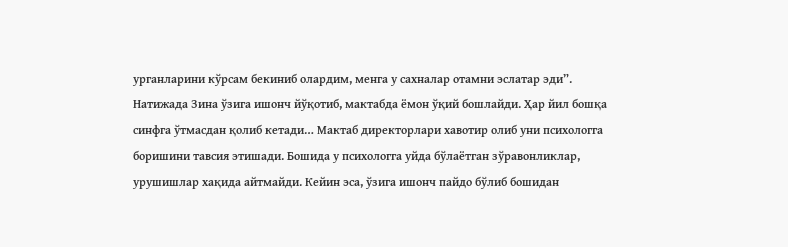урганларини кўрсам бекиниб олардим, менга у сахналар отамни эслатар эди”. Натижада Зина ўзига ишонч йўқотиб, мактабда ёмон ўқий бошлайди. Ҳар йил бошқа синфга ўтмасдан қолиб кетади… Мактаб директорлари хавотир олиб уни психологга боришини тавсия этишади. Бошида у психологга уйда бўлаётган зўравонликлар, урушишлар хақида айтмайди. Кейин эса, ўзига ишонч пайдо бўлиб бошидан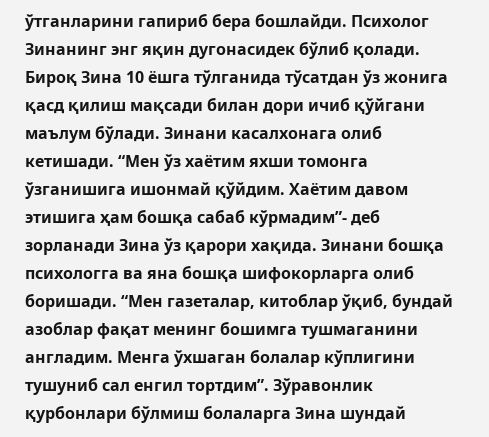ўтганларини гапириб бера бошлайди. Психолог Зинанинг энг яқин дугонасидек бўлиб қолади. Бироқ Зина 10 ёшга тўлганида тўсатдан ўз жонига қасд қилиш мақсади билан дори ичиб қўйгани маълум бўлади. Зинани касалхонага олиб кетишади. “Мен ўз хаётим яхши томонга ўзганишига ишонмай қўйдим. Хаётим давом этишига ҳам бошқа сабаб кўрмадим”- деб зорланади Зина ўз қарори хақида. Зинани бошқа психологга ва яна бошқа шифокорларга олиб боришади. “Мен газеталар, китоблар ўқиб, бундай азоблар фақат менинг бошимга тушмаганини англадим. Менга ўхшаган болалар кўплигини тушуниб сал енгил тортдим”. Зўравонлик қурбонлари бўлмиш болаларга Зина шундай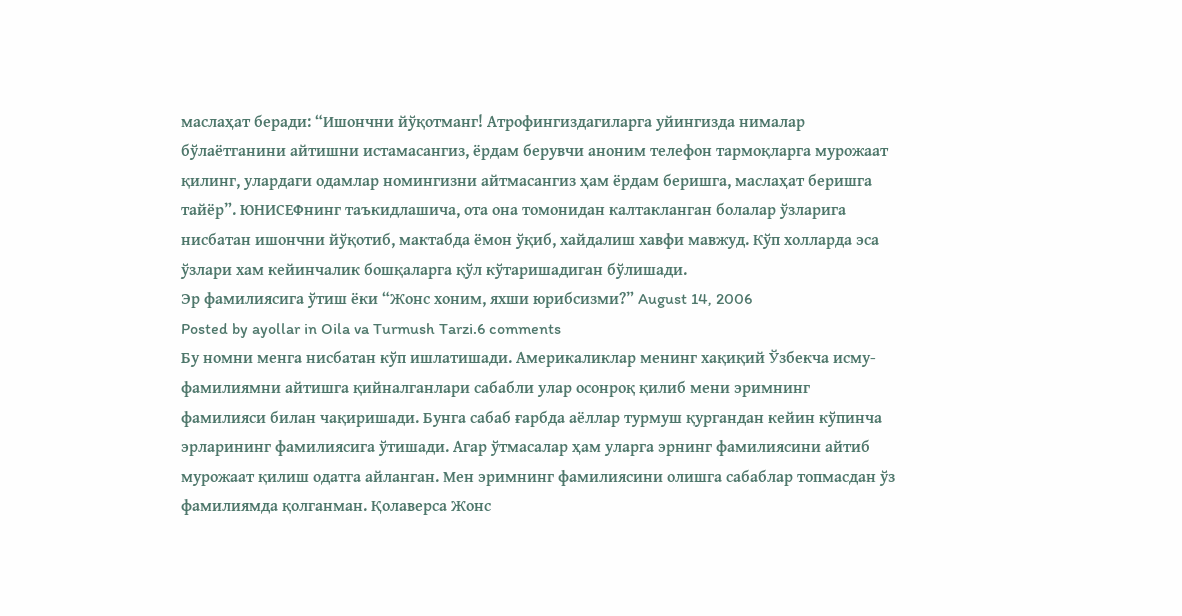маслаҳат беради: “Ишончни йўқотманг! Атрофингиздагиларга уйингизда нималар бўлаётганини айтишни истамасангиз, ёрдам берувчи аноним телефон тармоқларга мурожаат қилинг, улардаги одамлар номингизни айтмасангиз ҳам ёрдам беришга, маслаҳат беришга тайёр”. ЮНИСЕФнинг таъкидлашича, ота она томонидан калтакланган болалар ўзларига нисбатан ишончни йўқотиб, мактабда ёмон ўқиб, хайдалиш хавфи мавжуд. Кўп холларда эса ўзлари хам кейинчалик бошқаларга қўл кўтаришадиган бўлишади.
Эр фамилиясига ўтиш ёки “Жонс хоним, яхши юрибсизми?” August 14, 2006
Posted by ayollar in Oila va Turmush Tarzi.6 comments
Бу номни менга нисбатан кўп ишлатишади. Америкаликлар менинг хақиқий Ўзбекча исму-фамилиямни айтишга қийналганлари сабабли улар осонроқ қилиб мени эримнинг фамилияси билан чақиришади. Бунга сабаб ғарбда аёллар турмуш қургандан кейин кўпинча эрларининг фамилиясига ўтишади. Агар ўтмасалар ҳам уларга эрнинг фамилиясини айтиб мурожаат қилиш одатга айланган. Мен эримнинг фамилиясини олишга сабаблар топмасдан ўз фамилиямда қолганман. Қолаверса Жонс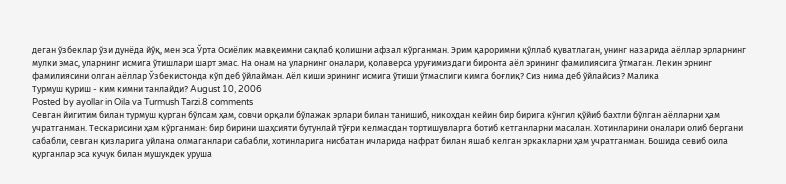деган ўзбеклар ўзи дунёда йўқ, мен эса Ўрта Осиёлик мавқеимни сақлаб қолишни афзал кўрганман. Эрим қароримни қўллаб қуватлаган, унинг назарида аёллар эрларнинг мулки эмас, уларнинг исмига ўтишлари шарт эмас. На онам на уларнинг оналари, қолаверса уруғимиздаги биронта аёл эрининг фамилиясига ўтмаган. Лекин эрнинг фамилиясини олган аёллар Ўзбекистонда кўп деб ўйлайман. Аёл киши эрининг исмига ўтиши ўтмаслиги кимга боғлиқ? Сиз нима деб ўйлайсиз? Малика
Турмуш қуриш - ким кимни танлайди? August 10, 2006
Posted by ayollar in Oila va Turmush Tarzi.8 comments
Севган йигитим билан турмуш қурган бўлсам ҳам, совчи орқали бўлажак эрлари билан танишиб, никоҳдан кейин бир бирига кўнгил қўйиб бахтли бўлган аёлларни ҳам учратганман. Тескарисини ҳам кўрганман: бир бирини шаҳсияти бутунлай тўғри келмасдан тортишувларга ботиб кетганларни масалан. Хотинларини оналари олиб бергани сабабли, севган қизларига уйлана олмаганлари сабабли, хотинларига нисбатан ичларида нафрат билан яшаб келган эркакларни ҳам учратганман. Бошида севиб оила қурганлар эса кучук билан мушукдек уруша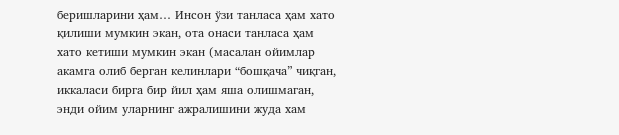беришларини ҳам… Инсон ўзи танласа ҳам хато қилиши мумкин экан, ота онаси танласа ҳам хато кетиши мумкин экан (масалан ойимлар акамга олиб берган келинлари “бошқача” чиқган, иккаласи бирга бир йил ҳам яша олишмаган, энди ойим уларнинг ажралишини жуда хам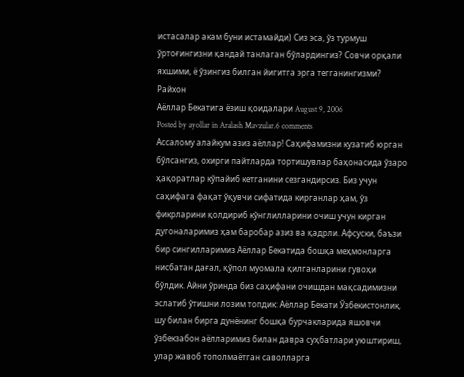истасалар акам буни истамайди) Сиз эса, ўз турмуш ўртоғингизни қандай танлаган бўлардингиз? Совчи орқали яхшими, ё ўзингиз билган йигитга эрга тегганингизми? Райхон
Аёллар Бекатига ёзиш қоидалари August 9, 2006
Posted by ayollar in Aralash Mavzular.6 comments
Ассалому алайкум азиз аёллар! Саҳифамизни кузатиб юрган бўлсангиз, охирги пайтларда тортишувлар баҳонасида ўзаро ҳақоратлар кўпайиб кетганини сезгандирсиз. Биз учун саҳифага фақат ўқувчи сифатида кирганлар ҳам, ўз фикрларини қолдириб кўнглилларини очиш учун кирган дугоналаримиз ҳам баробар азиз ва қадрли. Афсуски, баъзи бир сингилларимиз Аёллар Бекатида бошқа меҳмонларга нисбатан дағал, қўпол муомала қилганларини гувоҳи бўлдик. Айни ўринда биз саҳифани очишдан мақсадимизни эслатиб ўтишни лозим топдик: Аёллар Бекати Ўзбекистонлик, шу билан бирга дунёнинг бошқа бурчакларида яшовчи ўзбекзабон аёлларимиз билан давра суҳбатлари уюштириш, улар жавоб тополмаётган саволларга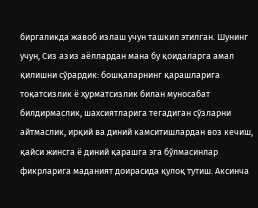биргаликда жавоб излаш учун ташкил этилган. Шунинг учун, Сиз азиз аёллардан мана бу қоидаларга амал қилишни сўрардик: бошқаларнинг қарашларига тоқатсизлик ё ҳурматсизлик билан муносабат билдирмаслик, шахсиятларига тегадиган сўзларни айтмаслик, ирқий ва диний камситишлардан воз кечиш, қайси жинсга ё диний қарашга эга бўлмасинлар фикрларига маданият доирасида қулоқ тутиш. Аксинча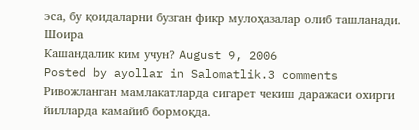эса, бу қоидаларни бузган фикр мулоҳазалар олиб ташланади. Шоира
Кашандалик ким учун? August 9, 2006
Posted by ayollar in Salomatlik.3 comments
Ривожланган мамлакатларда сигарет чекиш даражаси охирги йилларда камайиб бормоқда.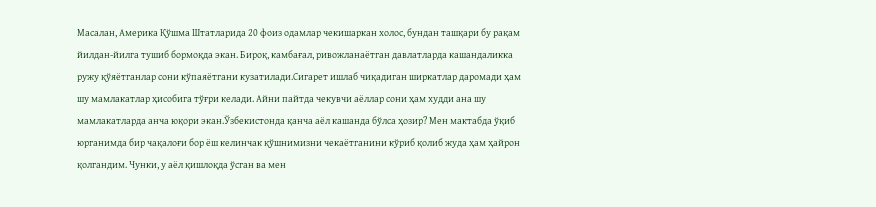Масалан, Америка Қўшма Штатларида 20 фоиз одамлар чекишаркан холос, бундан ташқари бу рақам йилдан-йилга тушиб бормоқда экан. Бироқ, камбағал, ривожланаётган давлатларда кашандаликка ружу қўяётганлар сони кўпаяётгани кузатилади.Сигарет ишлаб чиқадиган ширкатлар даромади ҳам шу мамлакатлар ҳисобига тўғри келади. Айни пайтда чекувчи аёллар сони ҳам худди ана шу мамлакатларда анча юқори экан.Ўзбекистонда қанча аёл кашанда бўлса ҳозир? Мен мактабда ўқиб юрганимда бир чақалоғи бор ёш келинчак қўшнимизни чекаётганини кўриб қолиб жуда ҳам ҳайрон қолгандим. Чунки, у аёл қишлоқда ўсган ва мен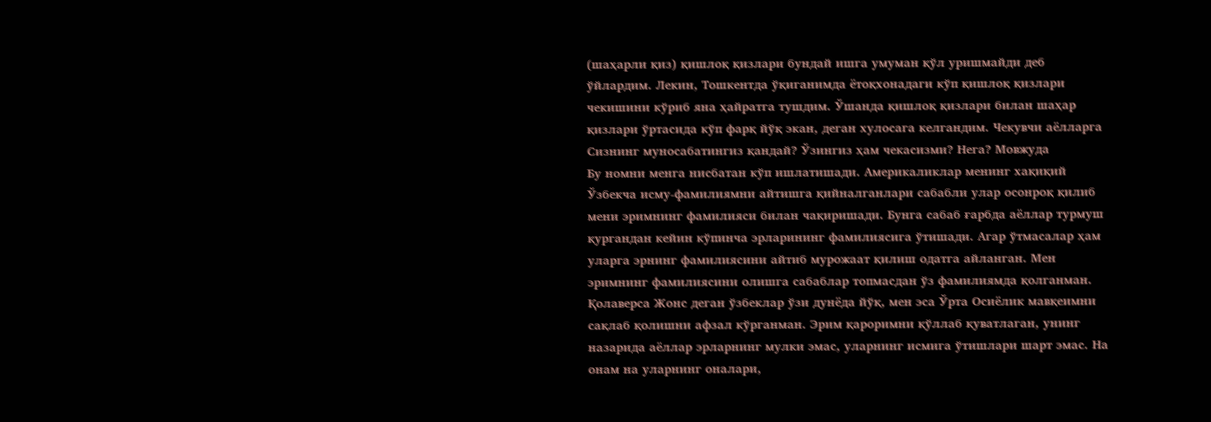(шаҳарли қиз) қишлоқ қизлари бундай ишга умуман қўл уришмайди деб ўйлардим. Лекин, Тошкентда ўқиганимда ётоқхонадаги кўп қишлоқ қизлари чекишини кўриб яна ҳайратга тушдим. Ўшанда қишлоқ қизлари билан шаҳар қизлари ўртасида кўп фарқ йўқ экан, деган хулосага келгандим. Чекувчи аёлларга Сизнинг муносабатингиз қандай? Ўзингиз ҳам чекасизми? Нега? Мовжуда
Бу номни менга нисбатан кўп ишлатишади. Америкаликлар менинг хақиқий Ўзбекча исму-фамилиямни айтишга қийналганлари сабабли улар осонроқ қилиб мени эримнинг фамилияси билан чақиришади. Бунга сабаб ғарбда аёллар турмуш қургандан кейин кўпинча эрларининг фамилиясига ўтишади. Агар ўтмасалар ҳам уларга эрнинг фамилиясини айтиб мурожаат қилиш одатга айланган. Мен эримнинг фамилиясини олишга сабаблар топмасдан ўз фамилиямда қолганман. Қолаверса Жонс деган ўзбеклар ўзи дунёда йўқ, мен эса Ўрта Осиёлик мавқеимни сақлаб қолишни афзал кўрганман. Эрим қароримни қўллаб қуватлаган, унинг назарида аёллар эрларнинг мулки эмас, уларнинг исмига ўтишлари шарт эмас. На онам на уларнинг оналари,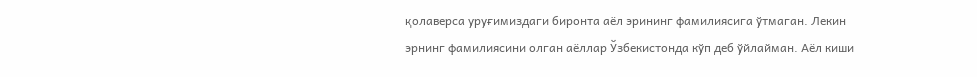қолаверса уруғимиздаги биронта аёл эрининг фамилиясига ўтмаган. Лекин эрнинг фамилиясини олган аёллар Ўзбекистонда кўп деб ўйлайман. Аёл киши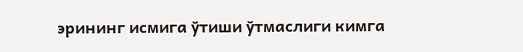эрининг исмига ўтиши ўтмаслиги кимга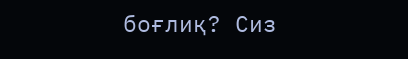боғлиқ? Сиз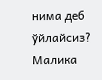нима деб ўйлайсиз? Малика